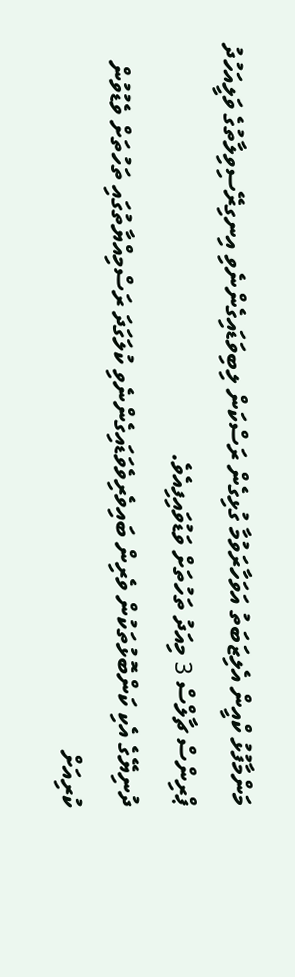މަންމާފުޅު ކްއީން އެލިޒަބަތު އަވަހާރަވުމާ ގުޅިގެން ރަސްކަން ލިބިވަޑައިގެންނެވި އިނގިރޭސިވިލާތުގެ ވަލީއަހުދު ޕްރިންސް ޗާލްސް 3 މިއަދު ތަހުތަށް ވަޑުވައިފިއެވެ.
ދުނިޔޭގެ އެކި ކަންބޮޅުތަކުން ވެރިން ބައިވެރިވެވަޑައިގެންނެވި ކުލަގަދަ ރަސްމިއްޔާތުގައި ތަހުތަށް ވެޑުވުން ކުރިއަށް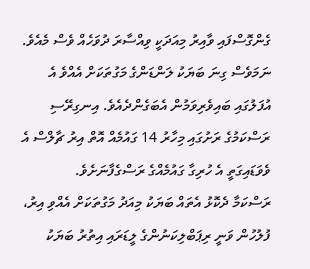ގެންގޮސްފައި ވާއިރު މިއަދަކީ ވިއްސާރަ ދުވަހެއް ވެސް މެއެވެ. ނަމަވެސް ގިނަ ބަޔަކު ލަންޑަންގެ މަގުތަކަށް އެއްވެ އެ އުފަލުގައި ބައިވެރިވަމުން އެބަގެންދެއެވެ. އިނގިރޭސި ރަސްކަމުގެ ރަށުގައި މިހާރު 14 ގައުމެއް އޮތް އިރު ޗާލްސް އެ ވެވަޑައިގަތީ އެ ހުރިގާ ގައުމެއްގެ ރަސްގެފާނަށެވެ.
ރަސްކަމާ ދެކޮޅު އެތައް ބަޔަކު މިއަދު މަގުތަކަށް އެއްވި އިރު، ފުލުހުން ވަނީ ރިޕަބްލިކަނުންގެ ލީޑަރައި އިތުރު ބަޔަކު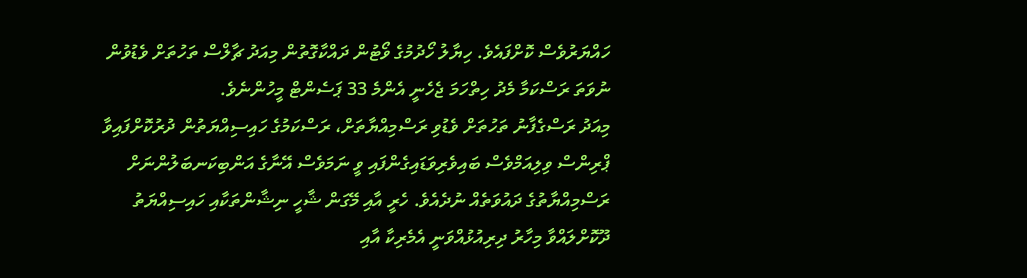ހައްޔަރުވެސް ކޮށްފައެވެ. ހިޔާލު ހޯދުމުގެ ވޯޓުން ދައްކާގޮތުން މިއަދު ޗާލްސް ތަހުތަށް ވެޑުވުން ނުވަތަ ރަސްކަމާ މެދު ހިތްހަމަ ޖެހެނީ އެންމެ 33 ޕަސެންޓް މީހުންނެވެ.
މިއަދު ރަސްގެފާނު ތަހުތަށް ވެޑުވި ރަސްމިއްޔާތަށް، ރަސްކަމުގެ ހައިސިއްޔަތުން ދުރުކޮށްފައިވާ ޕްރިންސް ވިލިއަމްވެސް ބައިވެރިވަޑައިގެންފައި ވީ ނަމަވެސް އޭނާގެ އަންބިކަނބަލުންނަށް ރަސްމިއްޔާތުގެ ދައުވަތެއް ނުދެއެވެ. ހެރީ އާއި މޭގަން ޝާހީ ނިޝާންތަކާއި ހައިސިއްޔަތު ދޫކޮށްލައްވާ މިހާރު ދިރިއުޅުއްވަނީ އެމެރިކާ އާއި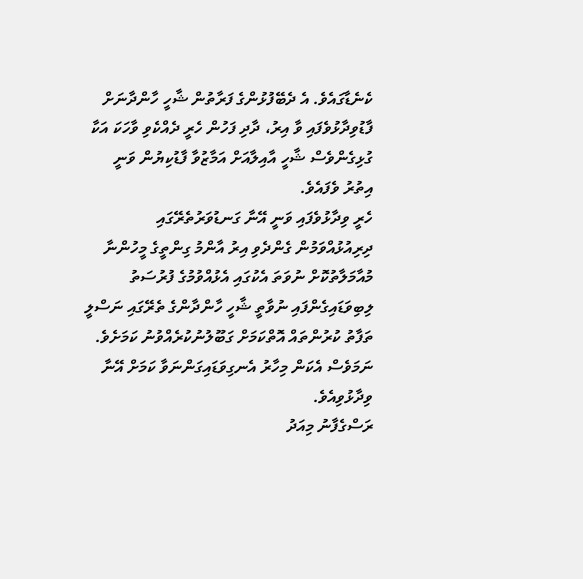ކެނެޑާގައެވެ. އެ ދެބޭފުޅުންގެ ފަރާތުން ޝާހީ ހާންދާނަށް ފާޑުވިދާޅުވެފައި ވާ އިރު، ދާދި ފަހުން ހެރީ ދެއްކެވި ވާހަކަ އަކާ ގުޅިގެންވެސް ޝާހީ އާއިލާއަށް އަމާޒުވާ ފާޑުކިޔުން ވަނީ އިތުރު ވެފައެވެ.
ހެރީ ވިދާޅުވެފައި ވަނީ އޭނާ ގަނޑުވަރުތެރޭގައި ދިރިއުޅުއްވަމުން ގެންދެވި އިރު އާންމު ގިންތީގެ މީހުންނާ މުއާމަލާތުކޮށް ނުވަތަ އެކުގައި އެޅުއްވުމުގެ ފުރުސަތު ލިބިވަޑައިގެންފައި ނުވާތީ ޝާހީ ހާންދާންގެ ތެރޭގައި ނަސްލީ ތަފާތު ކުރުންތައް އޮތްކަމަށް ގަބޫލުނުކުރެއްވުނު ކަމަށެވެ. ނަމަވެސް އެކަން މިހާރު އެނގިވަޑައިގަންނަވާ ކަމަށް އޭނާ ވިދާޅުވިއެވެ.
ރަސްގެފާނު މިއަދު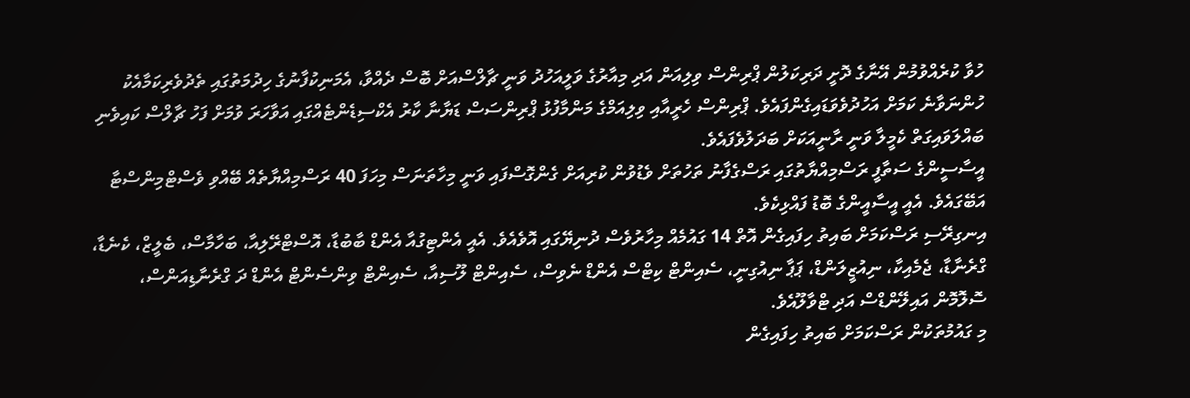ހުވާ ކުރެއްވުމުން އޭނާގެ ދޮށީ ދަރިކަލުން ޕްރިންސް ވިލިއަން އަދި މިއާރުގެ ވަލީއަހުދު ވަނީ ޗާލްސްއަށް ބޮސް ދެއްވާ، އެމަނިކުފާނުގެ ހިދުމަތުގައި ތެދުވެރިކަމާއެކު ހުންނަވާނެ ކަމަށް އަހުދުވެވަޑައިގެންފައެވެ. ޕްރިންސް ހެރީއާއި ވިލިއަމްގެ މަންމާފުޅު ޕްރިންސަސް ޑަޔާނާ ކާރު އެކްސިޑެންޓެއްގައި އަވާހަރަ ވުމަށް ފަހު ޗާލްސް ކައިވެނި ބައްލަވައިގަތް ކެމީލާ ވަނީ ރާނީއަކަށް ބަދަލުވެފައެވެ.
އީސާސީންގެ ސަތާފީ ރަސްމިއްޔާތުގައި ރަސްގެފާނު ތަހުތަށް ވެޑުވުން ކުރިއަށް ގެންގޮސްފައި ވަނީ މިހާތަނަސް މިހަފަ 40 ރަސްމިއްޔާތެއް ބޭއްވި ވެސްޓްމިންސްޓާ އަބޭގައެވެ. އެއީ އީސާއީންގެ ބޮޑު ފައްޅިކެވެ.
އިނގިރޭސި ރަސްކަމަށް ބައިތު ހިފައިގެން އޮތް 14 ގައުމެއް މިހާރުވެސް ދުނިޔޭގައި އޮވެއެވެ. އެއީ އެންޓިގުއާ އެންޑް ބާބުޑާ، އޮސްޓްރޭލިއާ، ބަހާމާސް، ބެލީޒް، ކެނެޑާ، ގްރެނާޑާ، ޖެމެއިކާ، ނިއުޒީލަންޑް، ޕަޕާ ނިއުގިނީ، ސެއިންޓް ކިޓްސް އެންޑް ނެވިސް، ސެއިންޓް ލޫސިއާ، ސެއިންޓް ވިންސެންޓް އެންޑް ދަ ގްރެނާޑިއަންސް، ސޮލޮމޮން އައިލޭންޑްސް އަދި ޓްވާލޫއެވެ.
މި ގައުމުތަކުން ރަސްކަމަށް ބައިތު ހިފައިގެން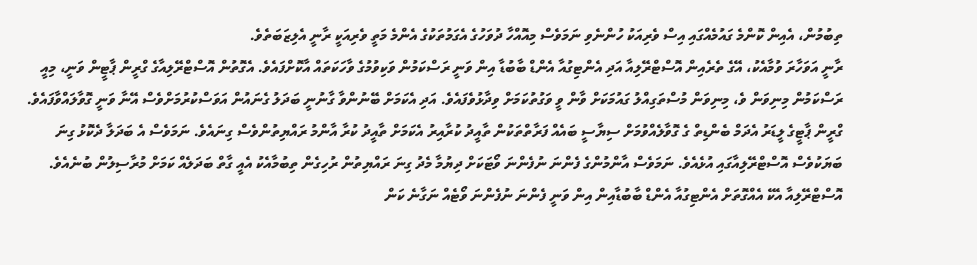ތިބުމުން، އެއިން ކޮންމެ ގައުމެއްގައި އިސް ވެރިއަކު ހުންނެވި ނަމަވެސް މިއޮއްހާ ދުވަހުގެ އެގަމުތަކުގެ އެންމެ މަތީ ވެރިއަކީ ރާނީ އެލިޒަބަތެވެ.
ރާނީ އަވަހާރަ ވުމާއެކު، އޭގެ ތެރެއިން އޮސްޓްރޭލިއާ އަދި އެންޓިގުއާ އެންޑް ބާބުޑާ އިން ވަނީ ރަސްކަމުން ވަކިވުމުގެ ވާހަކަތައް އާކޮށްފައެވެ. އެގޮތުން އޮސްޓްރޭލިއާގެ ގްރީން ޕާޓީން ވަނީ، މިއީ ރަސްކަމުން މިނިވަން ވެ، މިނިވަން މުސްތަގިއްލު ގައުމަކަށް ވާން ވީ ވަގުތުކަމަށް ވިދާޅުވެފައެވެ. އަދި އެކަމަށް ބޭނުންވާ ގާނުނީ ބަދަލު ގެނައުން އަވަސްކުރުމަށްވެސް އޭނާ ވަނީ ގޮވާލައްވާފައެވެ.
ގްރީން ޕާޓީގެ ލީޑަރު އެދަމް ބެންޑިތް ގެ ގޮވާލެއްވުމަށް ސިޔާސީ ބައެއް ފަރާތްތަކުން ތާއީދު ކުރާއިރު އެކަމަށް ތާއީދު ކުރާ އާންމު ރައްޔިތުންވެސް ގިނައެވެ. ނަމަވެސް އެ ބަދަލާ ދެކޮޅު ގިނަ ބަޔަކުވެސް އޮސްޓްރޭލިއާގައި އުޅެއެވެ. ނަމަވެސް އާންމުންގެ ފެންނަ ނުފެންނަ ވޯޓަކަށް ދިޔުމާ މެދު ގިނަ ރައްޔިތުން ރުހިގެން ތިބުމާއެކު އެއީ ގާތް ބަދަލެއް ކަމަށް މުރާސިލުން ބުނެއެވެ.
އޮސްޓްރޭލިއާ އެކޭ އެއްގޮތަށް އެންޓިގުއާ އެންޑް ބާބުޑާއިން އިން ވަނީ ފެންނަ ނުފެންނަ ވޯޓެއް ނަގާނެ ކަން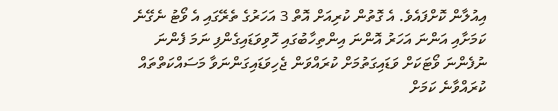އިއުލާން ކޮށްފައެވެ. އެ ގޮތުން ކުރިއަށް އޮތް 3 އަހަރުގެ ތެރޭގައި އެ ވޯޓު ނެގޭނެ ކަމަށާއި އަންނަ އަހަރު އޮންނަ އިންތިހާބުގައި ހޮވިވަޑައިގެންފި ނަމަ ފެންނަ ނުފެންނަ ވޯޓަކަށް ވަޑައިގަތުމަށް ކުރައްވަން ޖެހިވަޑައިގަންނަވާ މަސައްކަތްތައް ކުރައްވާނެ ކަމަށް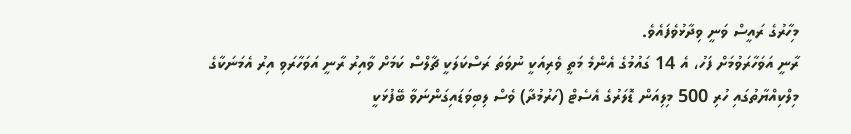މިހާރުގެ ރައީސް ވަނީ ވިދާޅުވެފައެވެ.
ރާނީ އަވަހާރަވުމަށް ފަހު، އެ 14 ގައުމުގެ އެންމެ މަތީ ވެރިއަކީ ނުވަތަ ރަސްކަލަކީ ޗާލްސް ކަމަށް ވާއިރު ރާނީ އަވަހާރަވި އިރު އެމަނަކާގެ މިލްކިއްޔާތުގައި ހުރި 500 މިލިއަން ޑޮލަރުގެ އެސެޓް (ހަރުމުދާ) ވެސް ލިބިވަޑައިގަންނަވާ ބޭފުޅަކީ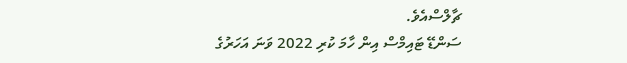ޗާލްސްއެވެ.
ސަންޑޭ ޓައިމްސް އިން ހާމަ ކުރި 2022 ވަނަ އަހަރުގެ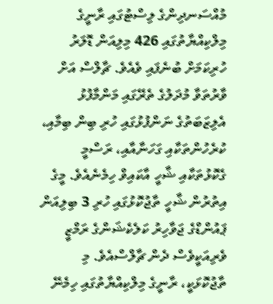މުއްސަނދިންގެ ލިސްޓުގައި ރާނީގެ މިލްކިއްޔާތުގައި 426 މިލިއަން ޑޮލަރު ހުރިކަމަށް ބުނެފައި ވެއެވެ. ޗާލްސް އަށް ވާރުތަވާ މުދަލުގެ ތެރޭގައި މަންމާފުޅު އެލިޒަބަތުގެ ނަންފުޅުގައި ހުރި ބިން ބިމާއި، ކުރެހުންތަކާއި ގަހަނާއާއި، ރަސްމީ ގެކޮޅުތަކާއި ޝާހީ އާކައިވް ހިމެނެއެވެ. މީގެ އިތުރުން ޝާހީ ތާޖުކޮޅުގައި ހުރި 3 ބިލިއަން ޕައުންޑްގެ ޖަވާހިރު ކަލެކެޝަންގެ ރަމްޒީ ވެރިއަކީވެސް ދެން ޗާލްސްއެވެ. މި ތާޖުކޮޅަކީ، ރާނީގެ މިލްކިއްޔާތުގައި ހިމެނޭ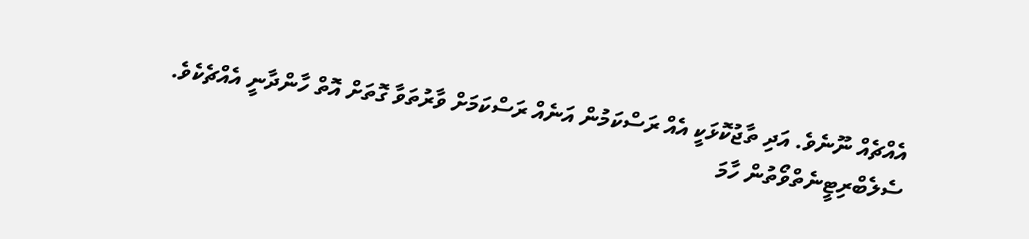އެއްޗެއް ނޫނެވެ. އަދި ތާޖުކޮޅަކީ އެއް ރަސްކަމުން އަނެއް ރަސްކަމަށް ވާރުތަވާ ގޮތަށް އޮތް ހާންދާނީ އެއްޗެކެވެ.
ސެލެބްރިޓީނެތްވޯތުން ހާމަ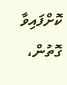ކޮށްފައިވާ ގޮތުން،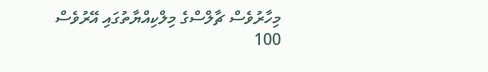މިހާރުވެސް ޗާލްސްގެ މިލްކިއްޔާތުގައި އޭރުވެސް 100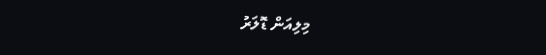މިލިއަން ޑޮލަރު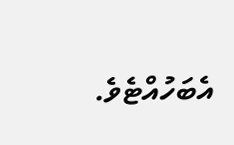އެބަހުއްޓެވެ.